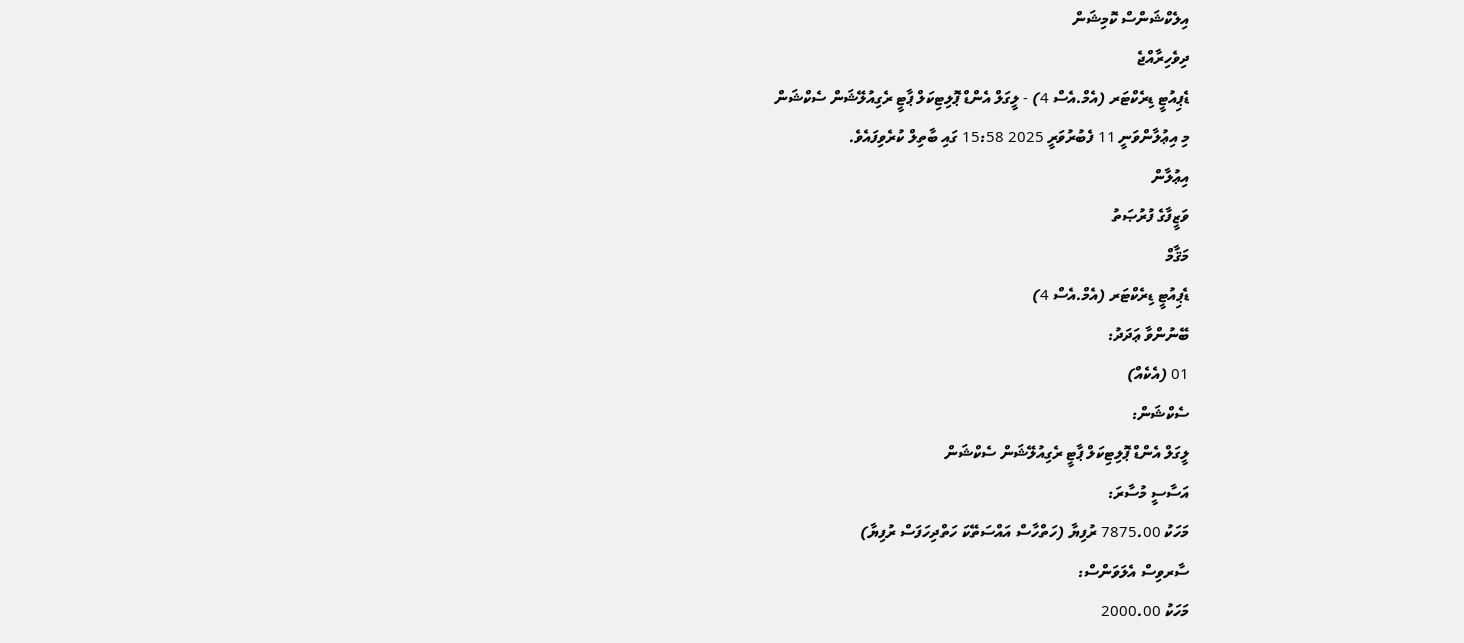އިލެކްޝަންސް ކޮމިޝަން
ދިވެހިރާއްޖެ
ޑެޕިއުޓީ ޑިރެކްޓަރ (އެމް.އެސް 4) - ލީގަލް އެންޑް ޕޮލިޓިކަލް ޕާޓީ ރެގިއުލޭޝަން ސެކްޝަން
މި އިޢުލާންވަނީ 11 ފެބުރުވަރީ 2025 15:58 ގައި ބާތިލް ކުރެވިފައެވެ.
އިޢުލާން
ވަޒީފާގެ ފުރުޞަތު
މަޤާމް
ޑެޕިއުޓީ ޑިރެކްޓަރ (އެމް.އެސް 4)
ބޭނުންވާ ޢަދަދު:
01 (އެކެއް)
ސެކްޝަން:
ލީގަލް އެންޑް ޕޮލިޓިކަލް ޕާޓީ ރެގިއުލޭޝަން ސެކްޝަން
އަސާސީ މުސާރަ:
މަހަކު 7875.00 ރުފިޔާ (ހަތްހާސް އައްސަތޭކަ ހަތްދިހަފަސް ރުފިޔާ)
ސާރވިސް އެލަވަންސް:
މަހަކު 2000.00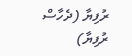ރުފިޔާ (ދެހާސް ރުފިޔާ)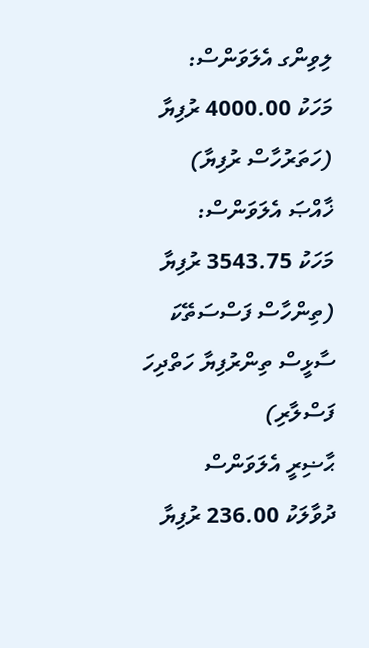ލިވިންގ އެލަވަންސް:
މަހަކު 4000.00 ރުފިޔާ (ހަތަރުހާސް ރުފިޔާ)
ޚާއްޞަ އެލަވަންސް:
މަހަކު 3543.75 ރުފިޔާ (ތިންހާސް ފަސްސަތޭކަ ސާޅީސް ތިންރުފިޔާ ހަތްދިހަ ފަސްލާރި)
ޙާޟިރީ އެލަވަންސް
ދުވާލަކު 236.00 ރުފިޔާ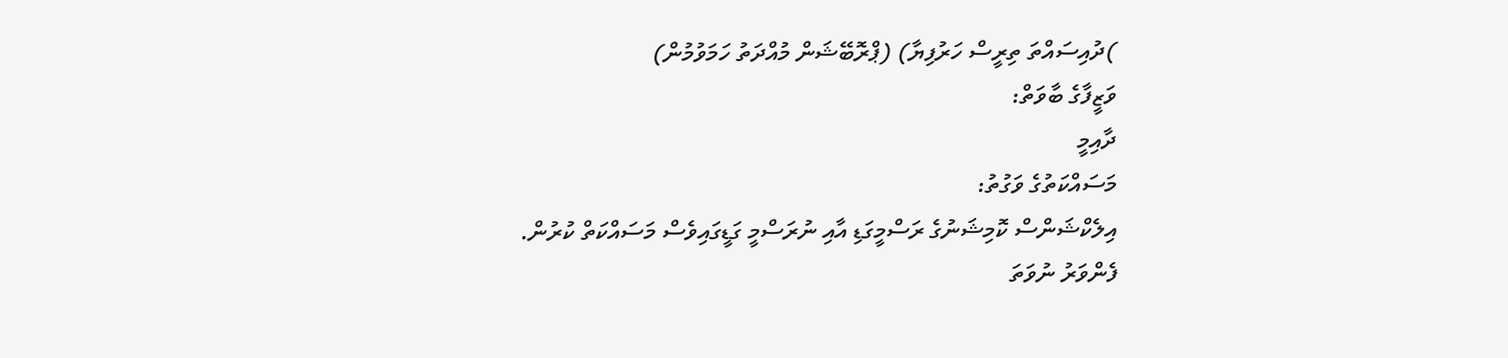)ދުއިސައްތަ ތިރީސް ހަރުފިޔާ) (ޕްރޮބޭޝަން މުއްދަތު ހަމަވުމުން)
ވަޒީފާގެ ބާވަތް:
ދާއިމީ
މަސައްކަތުގެ ވަގުތު:
އިލެކްޝަންސް ކޮމިޝަނުގެ ރަސްމީގަޑި އާއި ނުރަސްމީ ގަޑީގައިވެސް މަސައްކަތް ކުރުން.
ފެންވަރު ނުވަތަ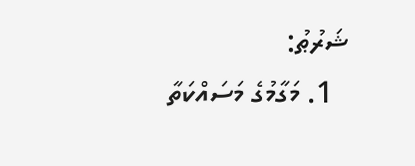ޝަރުޠު:
  1. މަގާމުގެ މަސައްކަތާ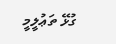ގުޅޭ ތަޢުލީމީ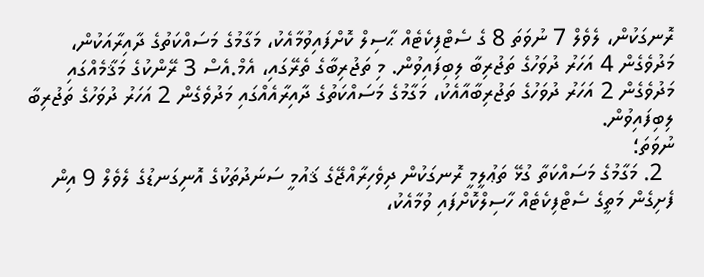ރޮނގަކުން، ލެވެލް 7 ނުވަތަ 8 ގެ ސެޓްފިކެޓެއް ޙާސިލް ކޮށްފައިވުމާއެކު، މަގާމުގެ މަސައްކަތުގެ ދާއިރާއަކުން، މަދުވެގެން 4 އަހަރު ދުވަހުގެ ތަޖުރިބާ ލިބިފައިވުން. މި ތަޖުރިބާގެ ތެރޭގައި، އެމް.އެސް 3 ރޭންކުގެ މަޤާމެއްގައި މަދުވެގެން 2 އަހަރު ދުވަހުގެ ތަޖުރިބާއާއެކު، މަގާމުގެ މަސައްކަތުގެ ދާއިރާއެއްގައި މަދުވެގެން 2 އަހަރު ދުވަހުގެ ތަޖުރިބާ ލިބިފައިވުން.
ނުވަތަ؛
  2. މަގާމުގެ މަސައްކަތާ ގުޅޭ ތަޢުލީމީ ރޮނގަކުން ދިވެހިރާއްޖޭގެ ޤައުމީ ސަނަދުތަކުގެ އޮނިގަނޑުގެ ލެވެލް 9 އިން ފެށިގެން މަތީގެ ސެޓްފިކެޓެއް ހާސިލްކޮށްފައި ވުމާއެކު،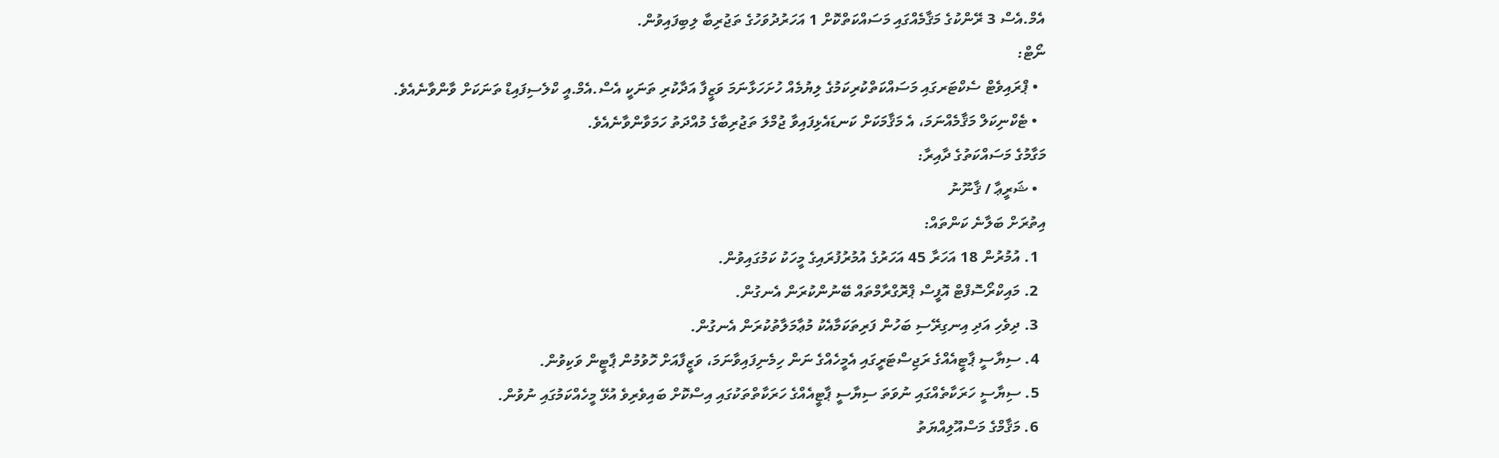އެމް.އެސް 3 ރޭންކުގެ މަޤާމެއްގައި މަސައްކަތްކޮށް 1 އަހަރުދުވަހުގެ ތަޖުރިބާ ލިބިފައިވުން.
ނޯޓް:
  • ޕްރައިވެޓް ސެކްޓަރގައި މަސައްކަތްކުރިކަމުގެ ލިޔުމެއް ހުށަހަޅާނަމަ ވަޒީފާ އަދާކުރި ތަނަކީ އެސް.އެމް.އީ ކްލެސިފައިޑް ތަނަކަށް ވާންވާނެއެވެ.
  • ޓެކްނިކަލް މަޤާމެއްނަމަ، އެ މަޤާމަކަށް ކަނޑައެޅިފައިވާ ޖުމްލަ ތަޖުރިބާގެ މުއްދަތު ހަމަވާންވާނެއެވެ.
މަގާމުގެ މަސައްކަތުގެ ދާއިރާ:
  • ޝަރީޢާ / ޤާނޫނު
އިތުރަށް ބަލާނެ ކަންތައް:
  1. އުމުރުން 18 އަހަރާ 45 އަހަރުގެ އުމުރުފުރައިގެ މީހަކު ކަމުގައިވުން.
  2. މައިކްރޯސޮފްޓް އޮފީސް ޕްރޮގްރާމްތައް ބޭނުންކުރަން އެނގުން.
  3. ދިވެހި އަދި އިނގިރޭސި ބަހުން ފަރިތަކަމާއެކު މުޢާމަލާތުކުރަން އެނގުން.
  4. ސިޔާސީ ޕާޓީއެއްގެ ރަޖިސްޓަރީގައި އެމީހެއްގެ ނަން ހިމެނިފައިވާނަމަ، ވަޒީފާއަށް ހޮވުމުން ޕާޓީން ވަކިވުން.
  5. ސިޔާސީ ހަރަކާތެއްގައި ނުވަތަ ސިޔާސީ ޕާޓީއެއްގެ ހަރަކާތްތަކުގައި އިސްކޮށް ބައިވެރިވެ އުޅޭ މީހެއްކަމުގައި ނުވުން.
  6. މަޤާމްގެ މަސްއޫލިއްޔަތު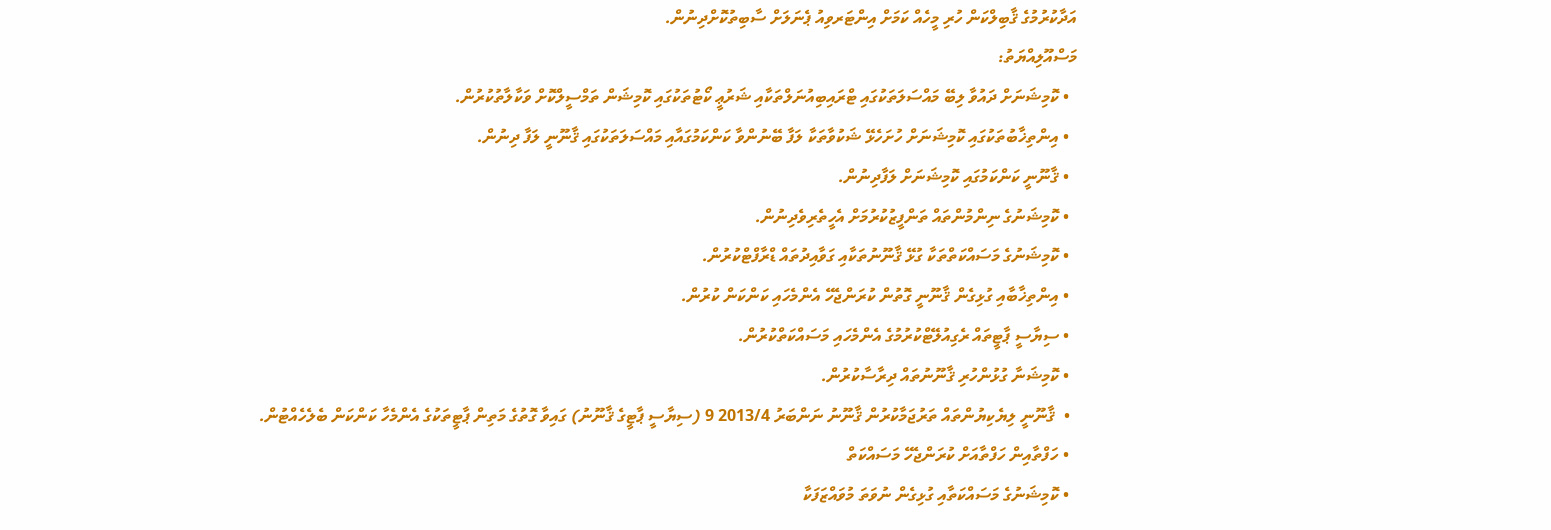އަދާކުރުމުގެ ޤާބިލްކަން ހުރި މީހެއް ކަމަށް އިންޓަރވިއު ޕެނަލަށް ސާބިތުކޮށްދިނުން.
މަސްއޫލިއްޔަތު:
  • ކޮމިޝަނަށް ދައުވާ ލިބޭ މައްސަލަތަކުގައި ޓްރައިބިއުނަލްތަކާއި ޝަރުޢީ ކޯޓުތަކުގައި ކޮމިޝަން ތަމްސީލްކޮށް ވަކާލާތުކުރުން.
  • އިންތިޚާބުތަކުގައި ކޮމިޝަނަށް ހުށަހެޅޭ ޝަކުވާތަކާ ލަފާ ބޭނުންވާ ކަންކަމުގައާއި މައްސަލަތަކުގައި ޤާނޫނީ ލަފާ ދިނުން.
  • ޤާނޫނީ ކަންކަމުގައި ކޮމިޝަނަށް ލަފާދިނުން.
  • ކޮމިޝަނުގެ ނިންމުންތައް ތަންފީޒުކުރުމަށް އެހީތެރިވެދިނުން.
  • ކޮމިޝަނުގެ މަސައްކަތްތަކާ ގުޅޭ ޤާނޫނުތަކާއި ގަވާއިދުތައް ޑްރާފްޓްކުރުން.
  • އިންތިޚާބާއި ގުޅިގެން ޤާނޫނީ ގޮތުން ކުރަންޖެހޭ އެންމެހައި ކަންކަން ކުރުން.
  • ސިޔާސީ ޕާޓީތައް ރެގިއުލޭޓްކުރުމުގެ އެންމެހައި މަސައްކަތްކުރުން.
  • ކޮމިޝަނާ ގުޅުންހުރި ޤާނޫނުތައް ދިރާސާކުރުން.
  •  ޤާނޫނީ ލިޔެކިޔުންތައް ތަރުޖަމާކުރުން ޤާނޫނު ނަންބަރު 2013/4 9 (ސިޔާސީ ޕާޓީގެ ޤާނޫނު) ގައިވާ ގޮތުގެ މަތިން ޕާޓީތަކުގެ އެންމެހާ ކަންކަން ބެލެހެއްޓުން.
  • ހަފްތާއިން ހަފްތާއަށް ކުރަންޖެހޭ މަސައްކަތް
  • ކޮމިޝަނުގެ މަސައްކަތާއި ގުޅިގެން ނުވަތަ މުވައްޒަފަކާ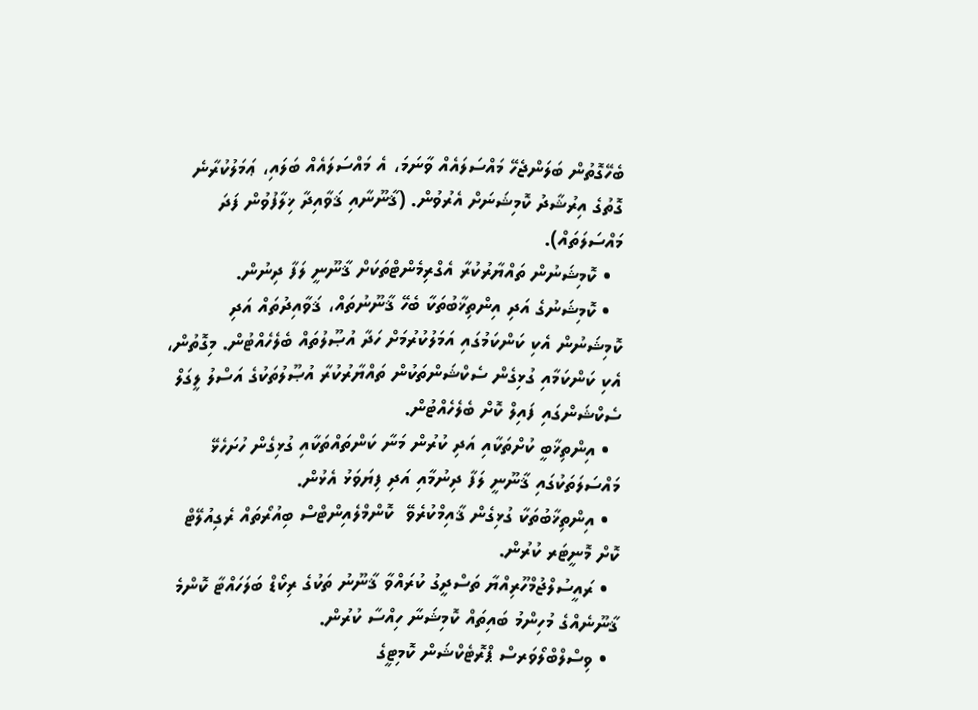ބެހޭގޮތުން ބަލަންޖެހޭ މައްސަލައެއް ވާނަމަ، އެ މައްސަލައެއް ބަލައި، ޢަމަލުކުރާނެ ގޮތުގެ އިރުޝާދު ކޮމިޝަނަށް އެރުވުން. (ޤާނޫނާއި ޤަވާއިދާ ޚިލާފުވުން ފަދަ މައްސަލަތައް).
  • ކޮމިޝަނުން ތައްޔާރުކުރާ އެގްރިމެންޓްތަކަށް ޤާނޫނީ ލަފާ ދިނުން.
  • ކޮމިޝަނުގެ އަދި އިންތިޚާބުތަކާ ބެހޭ ޤާނޫނުތައް، ޤަވާއިދުތައް އަދި ކޮމިޝަނުން އެކި ކަންކަމުގައި އަމަލުކުރުމަށް ހަދާ އުޞޫލުތައް ބެލެހެއްޓުން. މިގޮތުން، އެކި ކަންކަމާއި ގުޅިގެން ސެކްޝަންތަކުން ތައްޔާރުކުރާ އުޞޫލުތަކުގެ އަސްލު ލީގަލް ސެކްޝަންގައި ފައިލް ކޮށް ބެލެހެއްޓުން.
  • އިންތިޚާބީ ކުށްތަކާއި އަދި ކުރުން މަނާ ކަންތައްތަކާއި ގުޅިގެން ހުށަހެޅޭ މައްސަލަތަކުގައި ޤާނޫނީ ލަފާ ދިނުމާއި އަދި ފިޔަވަޅު އެޅުން.
  • އިންތިޚާބުތަކާ ގުޅިގެން ޤާއިމްކުރެވޭ  ކޮންމްލެއިންޓްސް ބިއުރޯތައް ރެގިއުލޭޓް ކޮށް މޮނީޓަރ ކުރުން.
  • ރައީސުލްޖުމްހޫރިއްޔާ ތަސްދީގު ކުރައްވާ ޤާނޫނު ތަކުގެ ރިކޯޑް ބަލަހައްޓާ ކޮންމެ ޤާނޫނެއްގެ މުހިންމު ބައިތައް ކޮމިޝަނާ ހިއްސާ ކުރުން.
  • ވިސްލްބްލޯވަރސް ޕްރޮޓެކްޝަން ކޮމިޓީގެ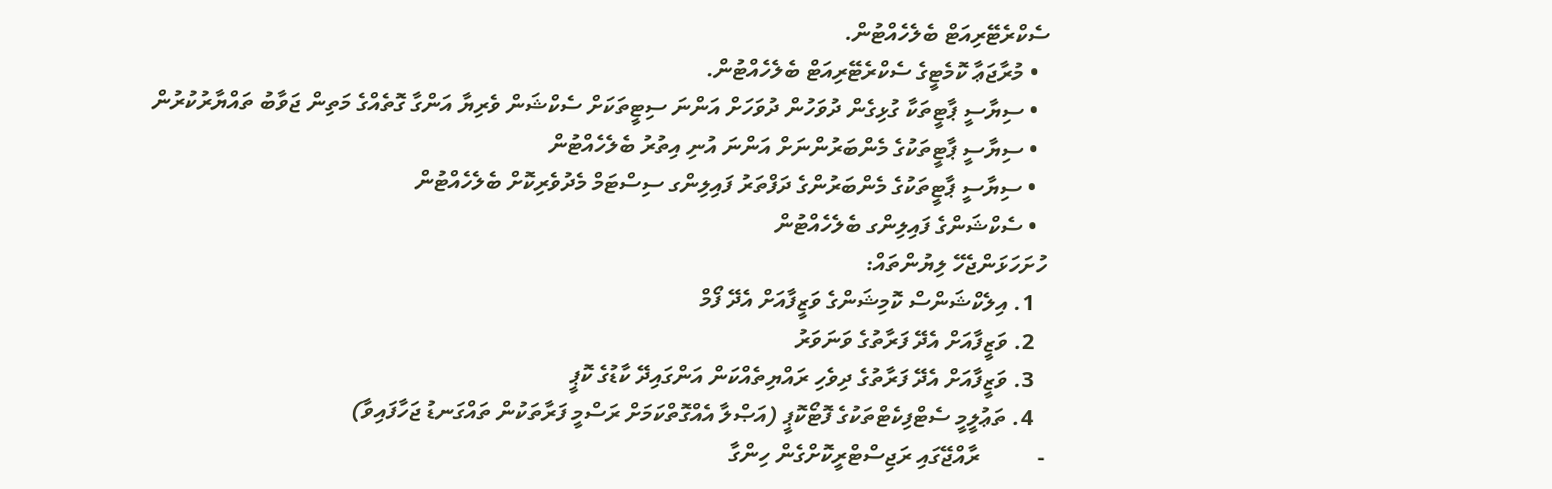ސެކްރެޓޭރިއަޓް ބެލެހެއްޓުން.
  • މުރާޖަޢާ ކޮމެޓީގެ ސެކްރެޓޭރިއަޓް ބެލެހެއްޓުން.
  • ސިޔާސީ ޕާޓީތަކާ ގުޅިގެން ދުވަހުން ދުވަހަށް އަންނަ ސިޓީތަކަށް ސެކްޝަން ވެރިޔާ އަންގާ ގޮތެއްގެ މަތިން ޖަވާބު ތައްޔާރުކުރުން
  • ސިޔާސީ ޕާޓީތަކުގެ މެންބަރުންނަށް އަންނަ އުނި އިތުރު ބެލެހެއްޓުން
  • ސިޔާސީ ޕާޓީތަކުގެ މެންބަރުންގެ ދަފްތަރު ފައިލިންގ ސިސްޓަމް މެދުވެރިކޮށް ބެލެހެއްޓުން
  • ސެކްޝަންގެ ފައިލިންގ ބެލެހެއްޓުން
ހުށަހަޅަންޖެހޭ ލިޔުންތައް:
  1. އިލެކްޝަންސް ކޮމިޝަންގެ ވަޒީފާއަށް އެދޭ ފޯމް
  2. ވަޒީފާއަށް އެދޭ ފަރާތުގެ ވަނަވަރު
  3. ވަޒީފާއަށް އެދޭ ފަރާތުގެ ދިވެހި ރައްޔިތެއްކަން އަންގައިދޭ ކާޑުގެ ކޮޕީ
  4. ތަޢުލީމީ ސެޓްފިކެޓްތަކުގެ ފޮޓޯކޮޕީ (އަޞްލާ އެއްގޮތްކަމަށް ރަސްމީ ފަރާތަކުން ތައްގަނޑު ޖަހާފައިވާ)
-          ރާއްޖޭގައި ރަޖިސްޓްރީކޮށްގެން ހިންގާ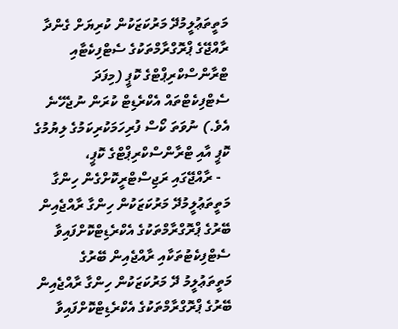މަތީތަޢުލީމުދޭ މަރުކަޒަކުން ކުރިޔަށް ގެންދާ ރާއްޖޭގެ ޕްރޮގްރާމްތަކުގެ ސެޓްފިކެޓާއި ޓްރާންސްކްރިޕްޓްގެ ކޮޕީ (މިފަދަ ސެޓްފިކެޓްތައް އެކްރެޑިޓް ކުރަން ނުޖެހޭނެ އެވެ.) ނުވަތަ ކޯސް ފުރިހަމަކުރިކަމުގެ ލިޔުމުގެ ކޮޕީ އާއި ޓްރާންސްކްރިޕްޓްގެ ކޮޕީ،
   - ރާއްޖޭގައި ރަޖިސްޓްރީކޮށްގެން ހިންގާ މަތީތަޢުލީމުދޭ މަރުކަޒަކުން ހިންގާ ރާއްޖެއިން ބޭރުގެ ޕްރޮގްރާމްތަކުގެ އެކްރެޑިޓްކޮށްފައިވާ ސެޓްފިކެޓުތަކާއި ރާއްޖެއިން ބޭރުގެ މަތީތަޢުލީމު ދޭ މަރުކަޒަކުން ހިންގާ ރާއްޖެއިން ބޭރުގެ ޕްރޮގްރާމްތަކުގެ އެކްރެޑިޓްކޮށްފައިވާ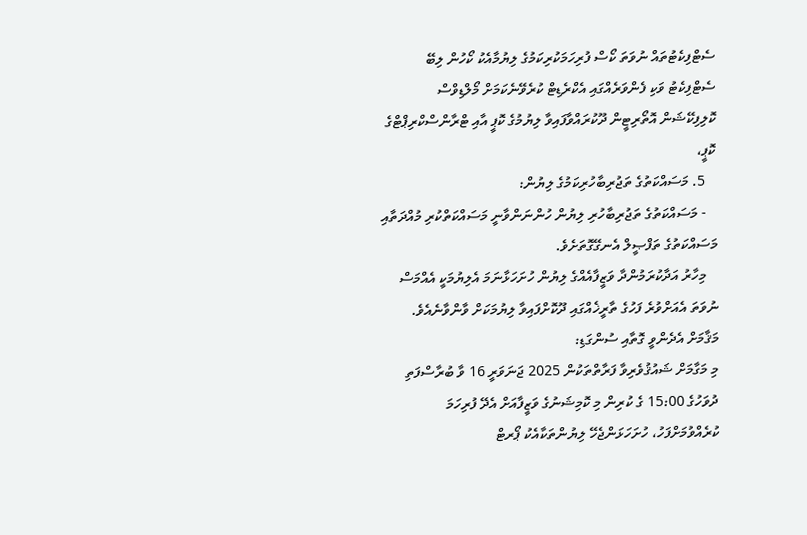ސެޓްފިކެޓުތައް ނުވަތަ ކޯސް ފުރިހަމަކުރިކަމުގެ ލިޔުމާއެކު ކޯހުން ލިބޭ ސެޓްފިކެޓު ވަކި ފެންވަރެއްގައި އެކްރެޑިޓް ކުރެވޭނެކަމަށް މޯލްޑިވްސް ކޮލިފިކޭޝަން އޮތޯރިޓީން ދޫކުރައްވާފައިވާ ލިޔުމުގެ ކޮޕީ އާއި ޓްރާންސްކްރިޕްޓްގެ ކޮޕީ،
   5. މަސައްކަތުގެ ތަޖުރިބާހުރިކަމުގެ ލިޔުން:
   - މަސައްކަތުގެ ތަޖުރިބާހުރި ލިޔުން ހުންނަންވާނީ މަސައްކަތްކުރި މުއްދަތާއި މަސައްކަތުގެ ތަފްޞީލް އެނގޭގޮތަށެވެ.
   މިހާރު އަދާކުރަމުންދާ ވަޒީފާއެއްގެ ލިޔުން ހުށަހަޅާނަމަ އެލިޔުމަކީ އެއްމަސް ނުވަތަ އެއަށްވުރެ ފަހުގެ ތާރީޚެއްގައި ދޫކޮށްފައިވާ ލިޔުމަކަށް ވާންވާނެއެވެ.
މަޤާމަށް އެދެންވީ ގޮތާއި ސުންގަޑި:
މި މަގާމަށް ޝައުޤުވެރިވާ ފަރާތްތަކުން 2025 ޖަނަވަރީ 16 ވާ ބުރާސްފަތި ދުވަހުގެ 15:00 ގެ ކުރިން މި ކޮމިޝަނުގެ ވަޒީފާއަށް އެދޭ ފުރިހަމަ ކުރެއްވުމަށްފަހު، ހުށަހަޅަންޖެހޭ ލިޔުންތަކާއެކު ޕޯރޓް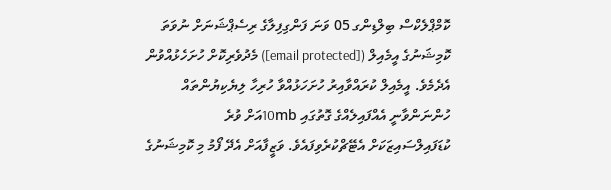ކޮމްޕްލެކްސް ބިލްޑިންގ 05 ވަނަ ފަންގިފިލާގެ ރިސެޕްޝަނަށް ނުވަތަ ކޮމިޝަނުގެ އީމެއިލް ([email protected]) މެދުވެރިކޮށް ހުށަހެޅުއްވުން އެދެމެވެ. އީމެއިލް ކުރައްވާއިރު ހުށަހަޅުއްވާ ހުރިހާ ލިޔެކިޔުންތައް ހުންނަންވާނީ އެއްފައިލެއްގެ ގޮތުގައި 10mbއަށް ވުރެ ކުޑަފައިލްސައިޒަކަށް އެޓޭޗްކުރެވިފައެވެ. ވަޒީފާއަށް އެދޭ ފޯމު މި ކޮމިޝަނުގެ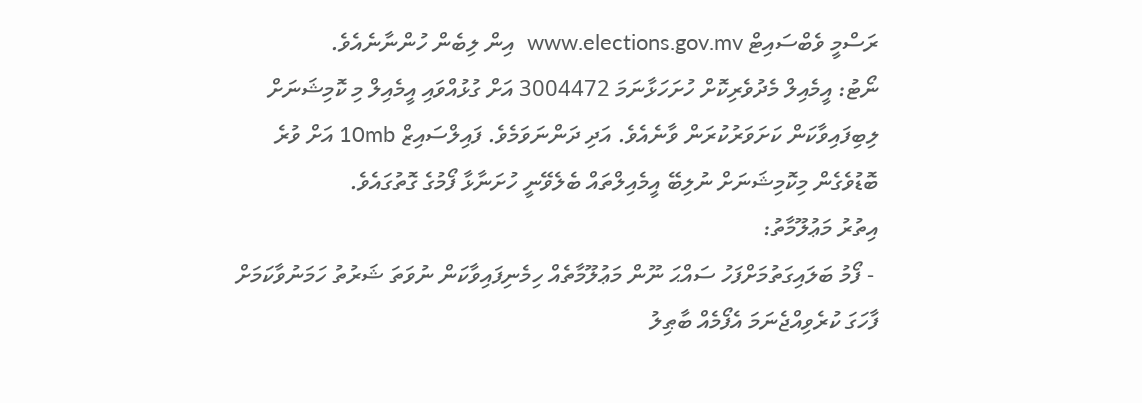ރަސްމީ ވެބްސައިޓް www.elections.gov.mv  އިން ލިބެން ހުންނާނެއެވެ.
ނޯޓު: އީމެއިލް މެދުވެރިކޮށް ހުށަހަޅާނަމަ 3004472 އަށް ގުޅުއްވައި އީމެއިލް މި ކޮމިޝަނަށް ލިބިފައިވާކަން ކަށަވަރުކުރަން ވާނެއެވެ. އަދި ދަންނަވަމެވެ. ފައިލްސައިޒް 10mb އަށް ވުރެ ބޮޑުވެގެން މިކޮމިޝަނަށް ނުލިބޭ އީމެއިލްތައް ބެލެވޭނީ ހުށަނާޅާ ފޯމުގެ ގޮތުގައެވެ.
އިތުރު މަޢުލޫމާތު:
 - ފޯމު ބަލައިގަތުމަށްފަހު ސައްޙަ ނޫން މަޢުލޫމާތެއް ހިމެނިފައިވާކަން ނުވަތަ ޝަރުތު ހަމަނުވާކަމަށް ފާހަގަ ކުރެވިއްޖެނަމަ އެފޯމެއް ބާޠިލު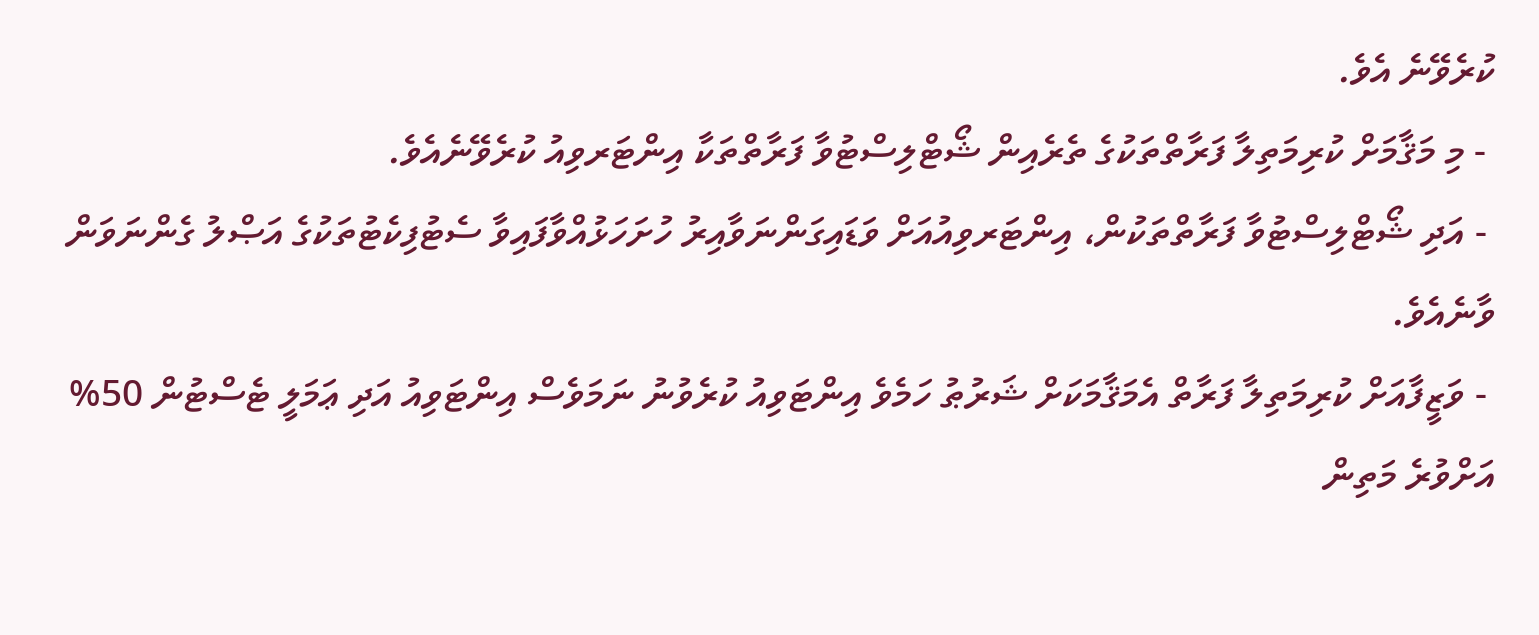ކުރެވޭނެ އެވެ.
 - މި މަޤާމަށް ކުރިމަތިލާ ފަރާތްތަކުގެ ތެރެއިން ޝޯޓްލިސްޓުވާ ފަރާތްތަކާ އިންޓަރވިއު ކުރެވޭނެއެވެ.
 - އަދި ޝޯޓްލިސްޓުވާ ފަރާތްތަކުން، އިންޓަރވިއުއަށް ވަޑައިގަންނަވާއިރު ހުށަހަޅުއްވާފައިވާ ސެޓުފިކެޓުތަކުގެ އަޞްލު ގެންނަވަން ވާނެއެވެ.
 - ވަޒީފާއަށް ކުރިމަތިލާ ފަރާތް އެމަޤާމަކަށް ޝަރުޠު ހަމެވެ އިންޓަވިއު ކުރެވުނު ނަމަވެސް އިންޓަވިއު އަދި ޢަމަލީ ޓެސްޓުން 50% އަށްވުރެ މަތިން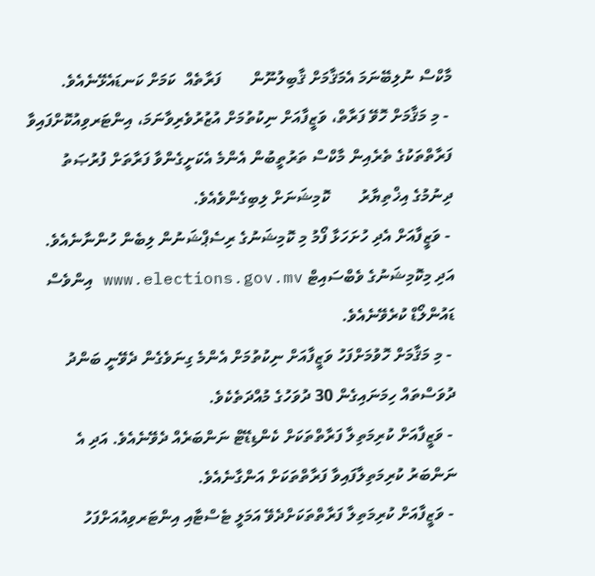މާކްސް ނުލިބޭނަމަ އެމަޤާމަށް ޤާބިލުނޫން       ފަރާތެއް  ކަމަށް ކަނޑައެޅޭނެއެވެ.
 - މި މަޤާމަށް ހޮވޭ ފަރާތް، ވަޒީފާއަށް ނިކުތުމަށް އުޒުރުވެރިވާނަމަ، އިންޓަރވިއުކޮށްފައިވާ ފަރާތްތަކުގެ ތެރެއިން މާކްސް ތަރުތީބުން އެންމެ އެކަށީގެންވާ ފަރާތަށް ފުރުޞަތު ދިނުމުގެ އިޚްތިޔާރު       ކޮމިޝަނަށް ލިބިގެންވެއެވެ.
 - ވަޒީފާއަށް އެދި ހުށަހަޅާ ފޯމު މި ކޮމިޝަނުގެ ރިސެޕްޝަނުން ލިބެން ހުންނާނެއެވެ. އަދި މިކޮމިޝަނުގެ ވެބްސައިޓް www.elections.gov.mv އިންވެސް ޑައުންލޯޑް ކުރެވޭނެއެވެ.
 - މި މަޤާމަށް ހޮވުމަށްފަހު ވަޒީފާއަށް ނިކުތުމަށް އެންމެ ގިނަވެގެން ދެވޭނީ ބަންދު ދުވަސްތައް ހިމަނައިގެން 30 ދުވަހުގެ މުއްދަތެކެވެ.
 - ވަޒީފާއަށް ކުރިމަތިލާ ފަރާތްތަކަށް ކެންޑިޑޭޓް ނަންބަރެއް ދެވޭނެއެވެ. އަދި އެ ނަންބަރު ކުރިމަތިލާފައިވާ ފަރާތްތަކަށް އަންގާނެއެވެ.
 - ވަޒީފާއަށް ކުރިމަތިލާ ފަރާތްތަކަށްދެވޭ އަމަލީ ޓެސްޓާއި އިންޓަރވިއުއަށްފަހު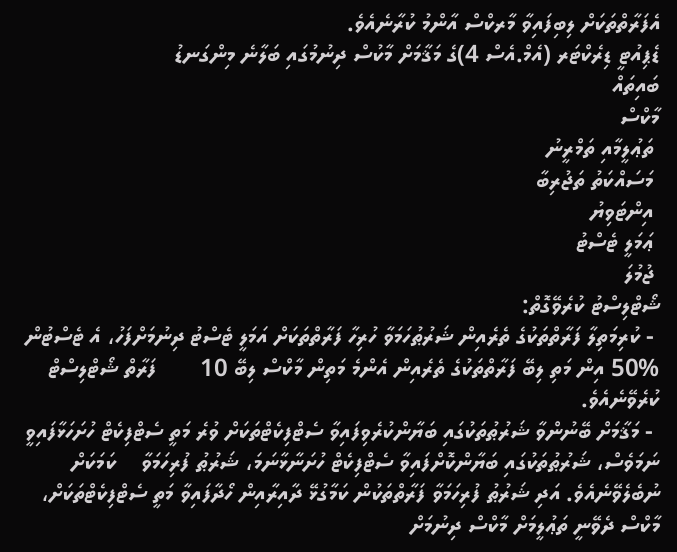އެފަރާތްތަކަށް ލިބިފައިވާ މާރކްސް އާންމު ކުރާނެއެވެ.
ޑެޕިއުޓީ ޑިރެކްޓަރ (އެމް.އެސް 4)ގެ މަޤާމަށް މާކުސް ދިނުމުގައި ބަލާނެ މިންގަނޑު
ބައިތައް
މާކްސް
 ތަޢުލީމާއި ތަމްރީނު
 މަސައްކަތު ތަޖުރިބާ
 އިންޓަވިޔު
 ޢަމަލީ ޓެސްޓު
 ޖުމުލަ
ޝޯޓްލިސްޓު ކުރެވޭގޮތް:
 - ކުރިމަތިލާ ފަރާތްތަކުގެ ތެރެއިން ޝަރުޠުހަމަވާ ހުރިހާ ފަރާތްތަކަށް އަމަލީ ޓެސްޓު ދިނުމަށްފަހު، އެ ޓެސްޓުން %50 އިން މަތި ލިބޭ ފަރާތްތަކުގެ ތެރެއިން އެންމެ މަތިން މާކްސް ލިބޭ 10       ފަރާތް ޝޯޓްލިސްޓް ކުރެވޭނެއެވެ.
 - މަޤާމަށް ބޭނުންވާ ޝަރުޠުތަކުގައި ބަޔާންކުރެވިފައިވާ ސެޓްފިކެޓްތަކަށް ވުރެ މަތީ ސެޓްފިކެޓް ހުށަހަޅާފައިވީ ނަމަވެސް، ޝަރުޠުތަކުގައި ބަޔާންކޮށްފައިވާ ސެޓްފިކެޓް ހުށަނާޅާނަމަ، ޝަރުޠު ފުރިހަމަވާ    ކަމަކަށް ނުބެލެވޭނެއެވެ. އަދި ޝަރުޠު ފުރިހަމަވާ ފަރާތްތަކުން ކަމާގުޅޭ ދާއިރާއިން ހޯދާފައިވާ މަތީ ސެޓްފިކެޓްތަކަށް، މާކްސް ދެވޭނީ ތަޢުލީމަށް މާކްސް ދިނުމަށް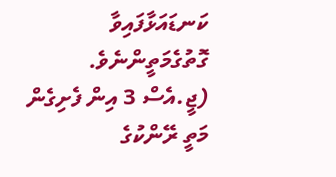ކަނޑައަޅާފައިވާ ގޮތުގެމަތީންނެވެ.    (ޖީ.އެސް 3 އިން ފެށިގެން މަތީ ރޭންކުގެ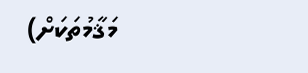މަޤާމުތަކަށް)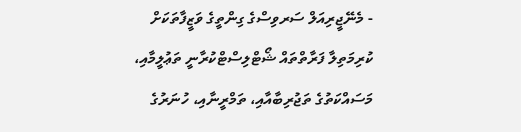- މެނޭޖީރިއަލް ސަރވިސްގެ ގިންތީގެ ވަޒީފާތަކަށް ކުރިމަތިލާ ފަރާތްތައް ޝޯޓްލިސްޓްކުރާނީ ތަޢުލީމާއި، މަސައްކަތުގެ ތަޖުރިބާއާއި، ތަމްރީނާއި، ހުނަރުގެ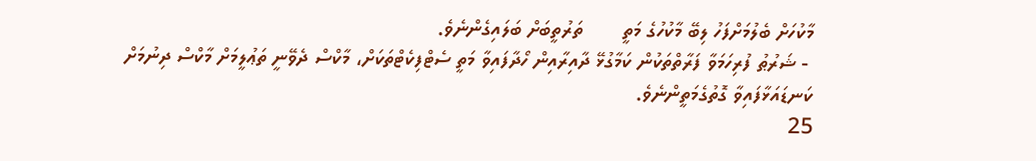މާކުހަށް ބެލުމަށްފަހު ލިބޭ މާކުހުގެ މަތީ       ތަރުތީބަށް ބަލައިގެންނެވެ.
 - ޝަރުޠު ފުރިހަމަވާ ފަރާތްތަކުން ކަމާގުޅޭ ދާއިރާއިން ހޯދާފައިވާ މަތީ ސެޓްފިކެޓްތަކަށް، މާކްސް ދެވޭނީ ތަޢުލީމަށް މާކްސް ދިނުމަށް ކަނޑައަޅާފައިވާ ގޮތުގެމަތީންނެވެ.
25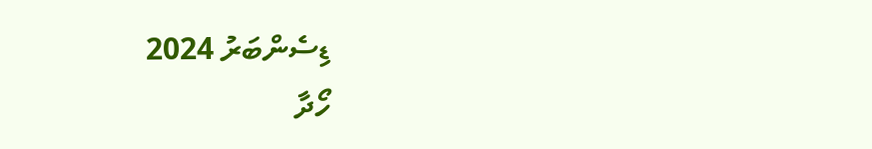ޑިސެންބަރު 2024
ހޯދާ